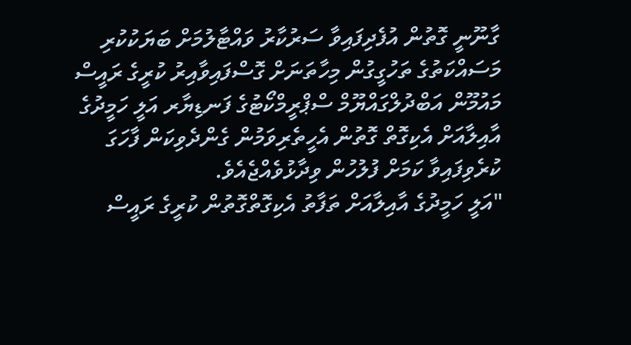ގާނޫނީ ގޮތުން އުފެދިފައިވާ ސަރުކާރު ވައްޓާލުމަށް ބަޔަކުކުރި މަސައްކަތުގެ ތަހުގީގުން މިހާތަނަށް ގޮސްފައިވާއިރު ކުރީގެ ރައީސް މައުމޫން އަބްދުލްގައްޔޫމް ސްޕްރީމްކޯޓުގެ ފަނޑިޔާރ އަލީ ހަމީދުގެ އާއިލާއަށް އެކިގޮތް ގޮތުން އެހީތެރިވަމުން ގެންދެވިކަން ފާހަގަ ކުރެވިފައިވާ ކަމަށް ފުލުހުން ވިދާޅުވެއްޖެއެވެ.
"އަލީ ހަމީދުގެ އާއިލާއަށް ތަފާތު އެކިގޮތްގޮތުން ކުރީގެ ރައީސް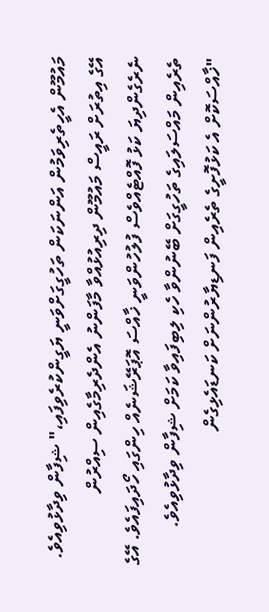މައުމޫން އެހީތެރިވަމުން އަންނަކަން ތަހުގީގަށްވަނީ ޔަގީންކުރެވިފައި،" ޝިފާން ވިދާޅުވިއެވެ.
އޭގެ އިތުރަށް ރައީސް މައުމޫން ދިރިއުޅުއްވާ މާފަންނު އެންދެރިމާގެއިން ސިއްރުން ނެރެގެންދިޔަ ކަޅު ފޮއްޓެއްވެސް ފުލުހުންވަނީ ޚާއްސަ އޮޕަރޭޝަނެއް ހިންގައި ހޯދައިފައެވެ. އޭގެ ތެރެއިން މައްސަލައިގެ ތަހުގީގަށް ބޭނުންވާ ހެކި ލިބިފައިވާ ކަމަށް ޝިފާން ވިދާޅުވިއެވެ.
"ޚާއްސަކޮށް އެ ކަޅުފޮށީގެ ތެރެއިން ފަނޑިޔާރުންނަށް ކަނޑައެޅިގެން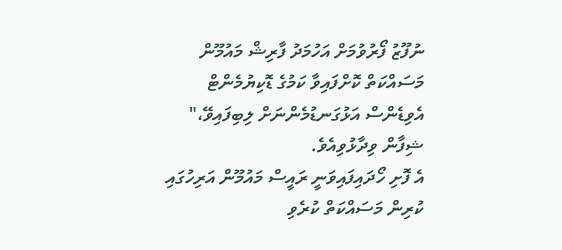ނުފޫޒު ފޯރުވުމަށް އަހުމަދު ފާރިޝް މައުމޫން މަސައްކަތް ކޮށްފައިވާ ކަމުގެ ޑޮކިޔުމެންޓް އެވިޑެންސް އަޅުގަނޑުމެންނަށް ލިބިފައިވޭ،" ޝިފާން ވިދާޅުވިއެވެ.
އެ ފޮށި ހޯދައިފައިވަނީ ރައީސް މައުމޫން އަރިހުގައި ކުރިން މަސައްކަތް ކުރެވި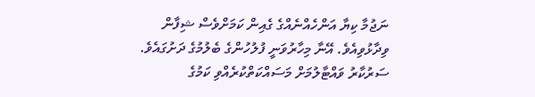ނަޖުމާ ކިޔާ އަންހެއްނެއްގެ ގެއިން ކަމަށްވެސް ޝިފާން ވިދާޅުވިއެވެ. އޭނާ މިހާރުވަނީ ފުލުހުންގެ ބެލުމުގެ ދަށުގައެވެ.
ސަރުކާރު ވައްޓާލުމަށް މަސައްކަތްކުރެއްވި ކަމުގެ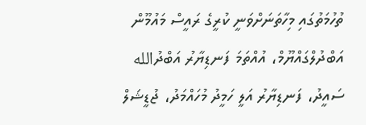ތުހުމަތުގައި މިހާތަނަށްވަނީ ކުރީގެ ރައީސް މައުމޫން އަބްދުލްގައްޔޫމް، އުއްތަމަ ފަނޑިޔާރު އަބްދުالله ސައީދު، ފަނޑިޔާރު އަލީ ހަމީދު މުހައްމަދު، ޖުޑީޝަލް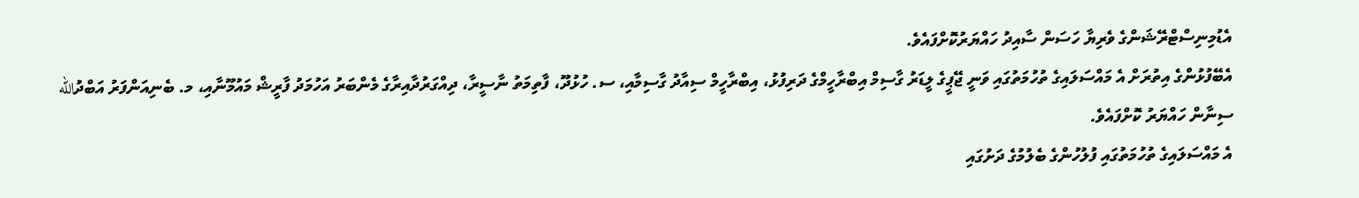އެޑުމިނިސްޓްރޭޝަންގެ ވެރިޔާ ހަސަން ސާއިދު ހައްޔަރުކޮށްފައެވެ.
އެބޭފުޅުންގެ އިތުރަށް އެ މައްސަލައިގެ ތުހުމަތުގައި ވަނީ ޖޭޕީގެ ލީޑަރު ގާސިމް އިބްރާހީމްގެ ދަރިފުޅު، އިބްރާހީމް ސިއާދު ގާސިމާއި، ސ. ހުޅުދޫ، ފާތިމަތު ނާސީރާ، ދިއްގަރުދާއިރާގެ މެންބަރު އަހުމަދު ފާރީޝް މައުމޫނާއި، މ. ބެނިއަންފަރު އަބްދުالله ސިނާން ހައްޔަރު ކޮށްފައެވެ.
އެ މައްސަލައިގެ ތުހުމަތުގައި ފުލުހުންގެ ބެލުމުގެ ދަށުގައި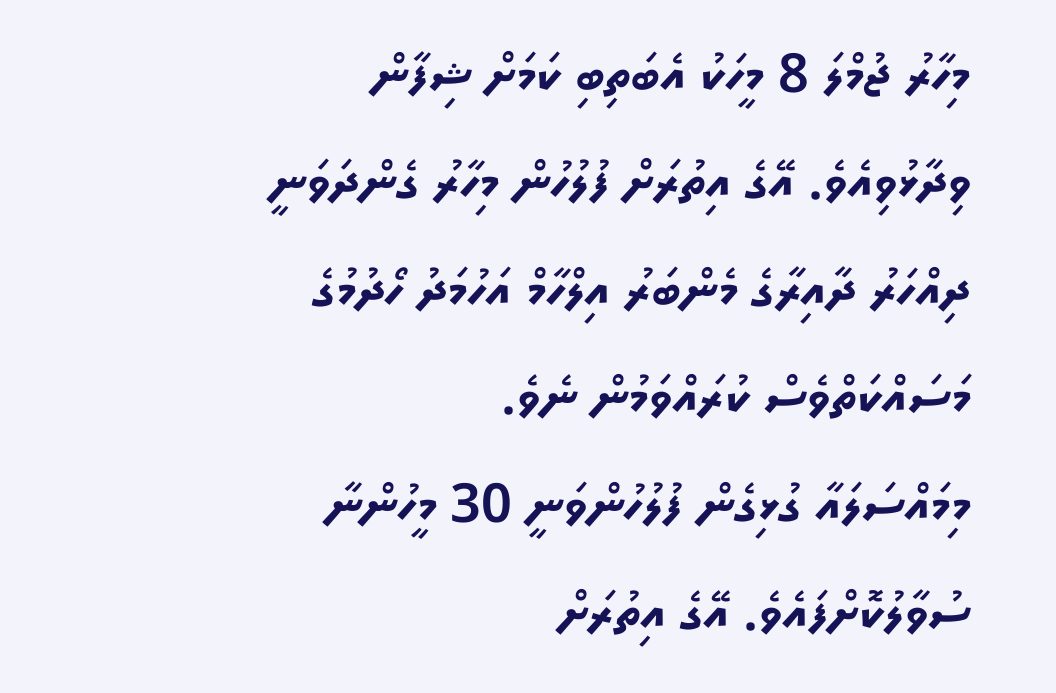މިހާރު ޖުމްލަ 8 މީހަކު އެބަތިބި ކަމަށް ޝިފާން ވިދާޅުވިއެވެ. އޭގެ އިތުރަށް ފުލުހުން މިހާރު ގެންދަވަނީ ދިއްހަރު ދާއިރާގެ މެންބަރު އިލްހާމް އަހުމަދު ހޯދުމުގެ މަސައްކަތްވެސް ކުރައްވަމުން ނެވެ.
މިމައްސަލައާ ގުޅިގެން ފުލުހުންވަނީ 30 މީހުންނާ ސުވާލުކޮށްފައެވެ. އޭގެ އިތުރަށް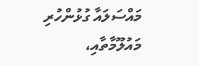މައްސަލައާ ގުޅުންހުރި މައުލޫމާތާއި،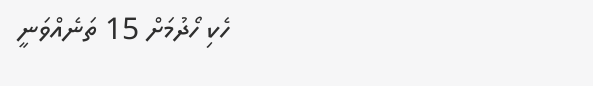ހެކި ހޯދުމަށް 15 ތަނެއްވަނީ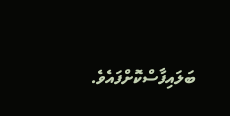ބަލައިފާސްކޮށްފައެވެ.